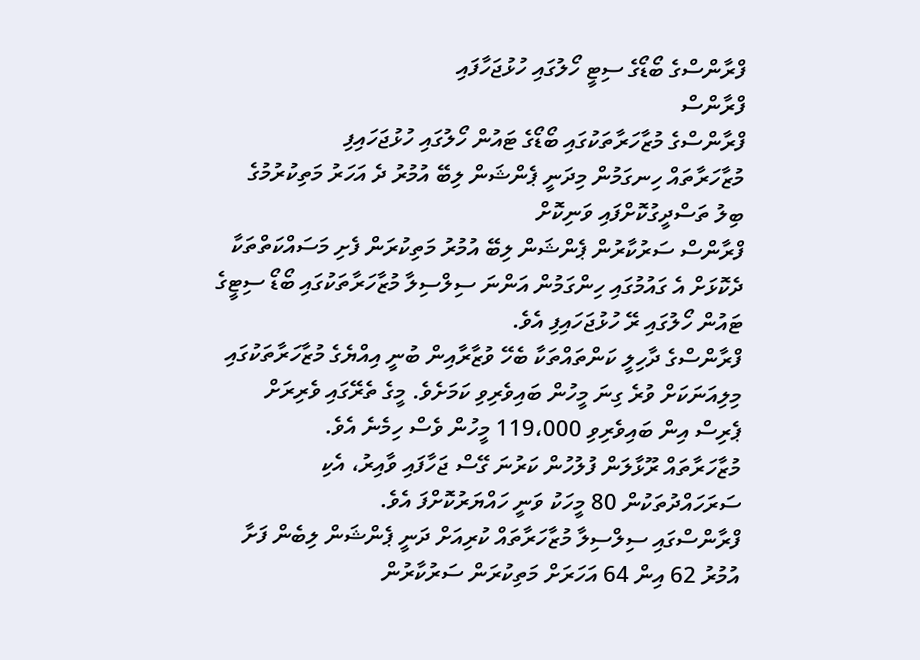ފްރާންސްގެ ބޯޑޯގެ ސިޓީ ހޯލުގައި ހުޅުޖަހާފައި
ފްރާންސް
ފްރާންސްގެ މުޒާހަރާތަކުގައި ބޯޑޯގެ ޓައުން ހޯލުގައި ހުޅުޖަހައިފި
މުޒާހަރާތައް ހިނގަމުން މިދަނީ ޕެންޝަން ލިބޭ އުމުރު ދެ އަހަރު މަތިކުރުމުގެ ބިލު ތަސްދީގުކޮށްފައި ވަނިކޮށް
ފްރާންސް ސަރުކާރުން ޕެންޝަން ލިބޭ އުމުރު މަތިކުރަން ފެށި މަސައްކަތްތަކާ ދެކޮޅަށް އެ ގައުމުގައި ހިންގަމުން އަންނަ ސިލްސިލާ މުޒާހަރާތަކުގައި ބޯޑޯ ސިޓީގެ ޓައުން ހޯލުގައި ރޭ ހުޅުޖަހައިފި އެވެ.
ފްރާންސްގެ ދާހިލީ ކަންތައްތަކާ ބެހޭ ވުޒާރާއިން ބުނީ އިއްޔެގެ މުޒާހަރާތަކުގައި މިލިއަނަކަށް ވުރެ ގިނަ މީހުން ބައިވެރިވި ކަމަށެވެ. މީގެ ތެރޭގައި ވެރިރަށް ޕެރިސް އިން ބައިވެރިވި 119،000 މީހުން ވެސް ހިމެނެ އެވެ.
މުޒާހަރާތައް ރޫޅާލަން ފުލުހުން ކަރުނަ ގޭސް ޖަހާފައި ވާއިރު، އެކި ސަރަހައްދުތަކުން 80 މީހަކު ވަނީ ހައްޔަރުކޮށްފަ އެވެ.
ފްރާންސްގައި ސިލްސިލާ މުޒާހަރާތައް ކުރިއަށް ދަނީ ޕެންޝަން ލިބެން ފަށާ އުމުރު 62 އިން 64 އަހަރަށް މަތިކުރަން ސަރުކާރުން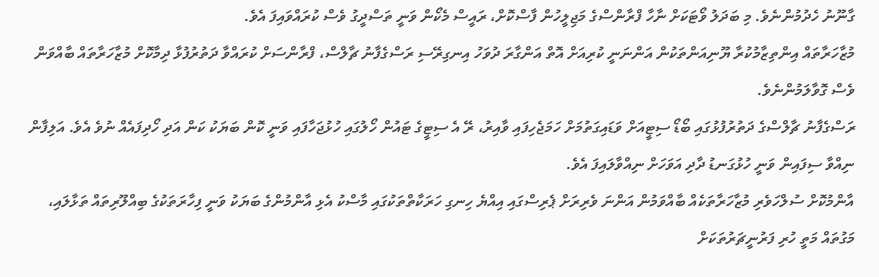ގާނޫނު ހެދުމުންނެވެ. މި ބަދަލު ވޯޓަކަށް ނާހާ ފްރާންސްގެ މަޖިލީހުން ފާސްކޮށް، ރައީސް މެކޯން ވަނީ ތަސްދީގު ވެސް ކުރައްވައިފަ އެވެ.
މުޒާހަރާތައް އިންތިޒާމުކުރާ ޔޫނިއަންތަކުން އަންނަނީ ކުރިއަށް އޮތް އަންގާރަ ދުވަހު އިނގިރޭސި ރަސްގެފާނު ޗާލްސް، ފްރާންސަށް ކުރައްވާ ދަތުރުފުޅާ ދިމާކޮށް މުޒާހަރާތައް ބާއްވަން ވެސް ގޮވާލަމުންނެވެ.
ރަސްގެފާނު ޗާލްސްގެ ދަތުރުފުޅުގައި ބޯޑޯ ސިޓީއަށް ވަޑައިގަތުމަށް ހަމަޖެހިފައި ވާއިރު، ރޭ އެ ސިޓީގެ ޓައުން ހޯލުގައި ހުޅުޖަހާފައި ވަނީ ކޮން ބަޔަކު ކަން އަދި ހޯދިފައެއް ނުވެ އެވެ. އަލިފާން ނިއްވާ ސިފައިން ވަނީ ހުޅުގަނޑު ދާދި އަވަހަށް ނިއްވާލައިފަ އެވެ.
އާންމުކޮށް ސުލްހަވެރި މުޒާހަރާތަކެއް ބާއްވަމުން އަންނަ ވެރިރަށް ޕެރިސްގައި އިއްޔެ ހިނގި ހަރަކާތްތަކުގައި މާސްކު އެޅި އާންމުންގެ ބަޔަކު ވަނީ ފިހާރަތަކުގެ ބިއްލޫރިތައް ތަޅާލައި، މަގުތައް މަތީ ހުރި ފަރުނީޗަރުތަކަށް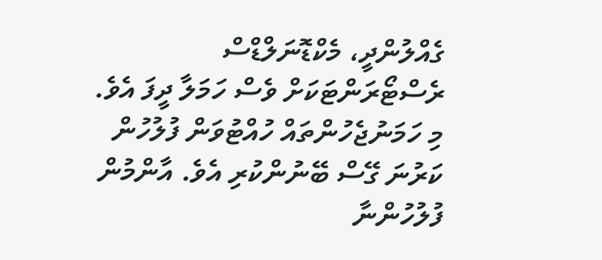ގެއްލުންދީ، މެކްޑޮނަލްޑްސް ރެސްޓޯރަންޓަކަށް ވެސް ހަމަލާ ދީފަ އެވެ.
މި ހަމަނުޖެހުންތައް ހުއްޓުވަން ފުލުހުން ކަރުނަ ގޭސް ބޭނުންކުރި އެވެ. އާންމުން ފުލުހުންނާ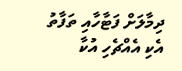ދިމާލަށް ފަޓާހާއި ތަފާތު އެކި އެއްޗެހި އުކާ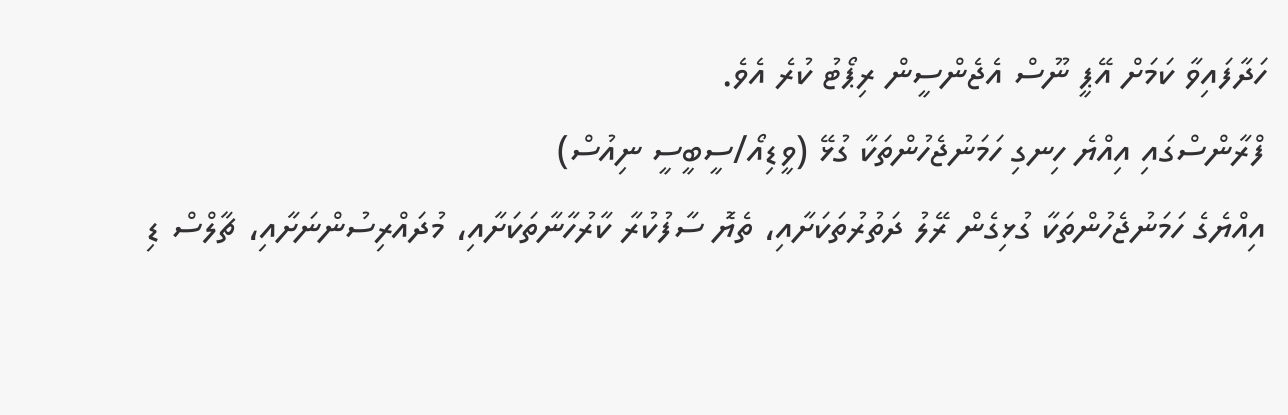ހަދާފައިވާ ކަމަށް އޭޕީ ނޫސް އެޖެންސީން ރިޕޯޓު ކުރެ އެވެ.
ފްރާންސްގައި އިއްޔެ ހިނގި ހަމަނުޖެހުންތަކާ ގުޅޭ (ވީޑިއޯ/ސީބީސީ ނިއުސް)
އިއްޔެގެ ހަމަނުޖެހުންތަކާ ގުޅިގެން ރޭލު ދަތުރުތަކަށާއި، ތެޔޮ ސާފުކުރާ ކާރުހާނާތަކަށާއި، މުދައްރިސުންނަށާއި، ޗާލްސް ޑި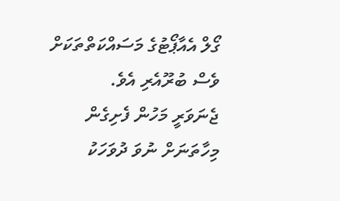ގޯލް އެއާޕޯޓުގެ މަސައްކަތްތަކަށް ވެސް ބުރޫއެރި އެވެ.
ޖެނަވަރީ މަހުން ފެށިގެން މިހާތަނަށް ނުވަ ދުވަހަކު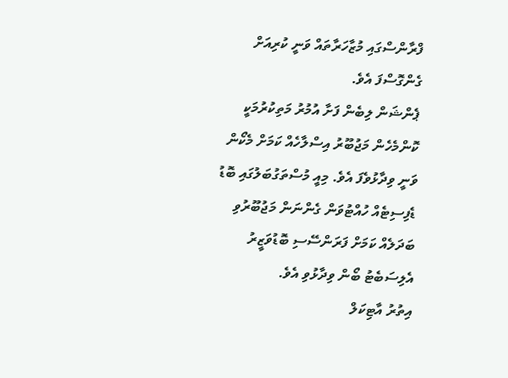ފްރާންސްގައި މުޒާހަރާތައް ވަނީ ކުރިއަށް ގެންގޮސްފަ އެވެ.
ޕެންޝަން ލިބެން ފަށާ އުމުރު މަތިކުރުމަކީ ކޮންމެހެން މަޖުބޫރު އިސްލާހެއް ކަމަށް މެކޯން ވަނީ ވިދާޅުވެފަ އެވެ. މިއީ މުސްތަގުބަލުގައި ބޮޑު ޑެފިސިޓެއް ހުއްޓުވަން ގެންނަން މަޖުބޫރުވި ބަދަލެއް ކަމަށް ފަރަންސޭސި ބޮޑުވަޒީރު އެލިސަބެޓު ބޯން ވިދާޅުވި އެވެ.
އިތުރު އާޓިކަލް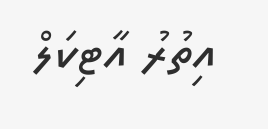އިތުރު އާޓިކަލް